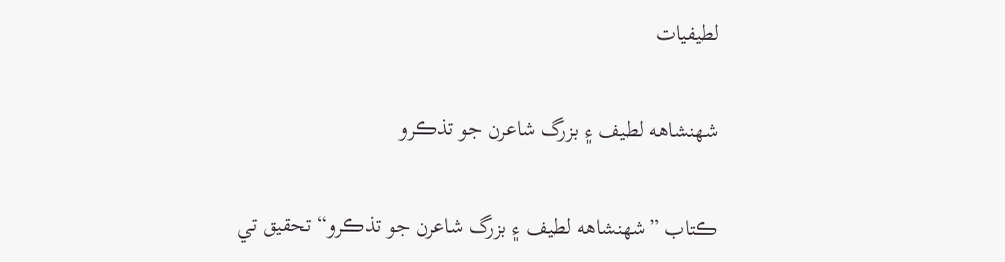لطيفيات

شهنشاهه لطيف ۽ بزرگ شاعرن جو تذڪرو

ڪتاب ”شهنشاهه لطيف ۽ بزرگ شاعرن جو تذڪرو“ تحقيق تي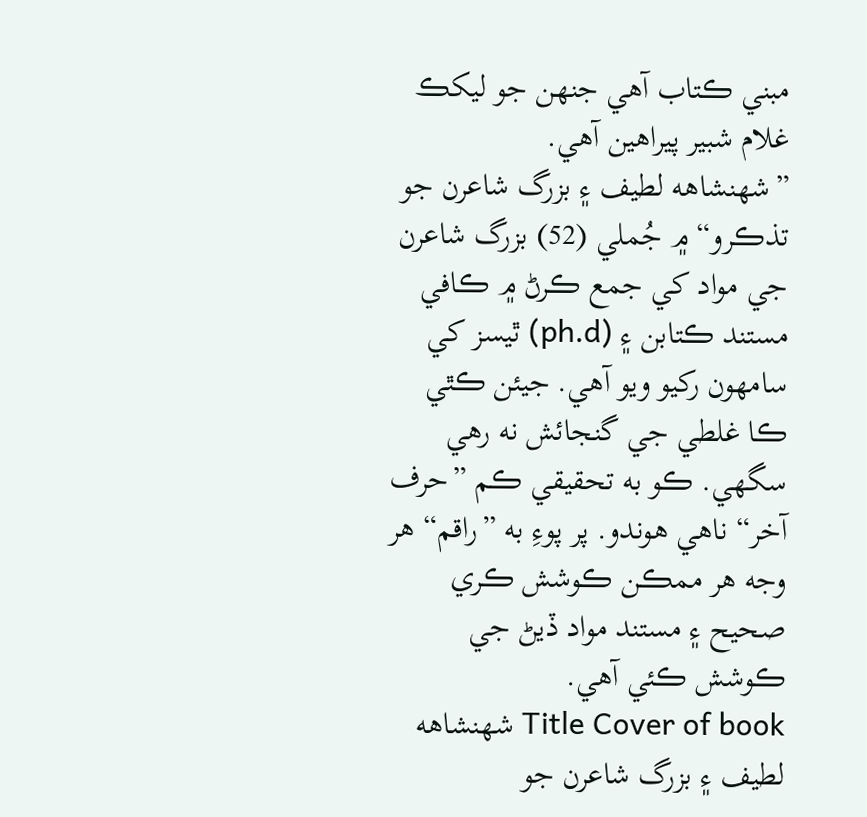مبني ڪتاب آهي جنهن جو ليکڪ غلام شبير پيراهين آهي.
”شهنشاهه لطيف ۽ بزرگ شاعرن جو تذڪرو“ ۾ جُملي (52) بزرگ شاعرن جي مواد کي جمع ڪرڻ ۾ ڪافي مستند ڪتابن ۽ (ph.d) ٿيسز کي سامهون رکيو ويو آهي. جيئن ڪٿي ڪا غلطي جي گنجائش نه رهي سگهي. ڪو به تحقيقي ڪم ”حرف آخر“ ناهي هوندو. پر پوءِ به ”راقم“ هر وجه هر ممڪن ڪوشش ڪري صحيح ۽ مستند مواد ڏيڻ جي ڪوشش ڪئي آهي.
Title Cover of book شهنشاهه لطيف ۽ بزرگ شاعرن جو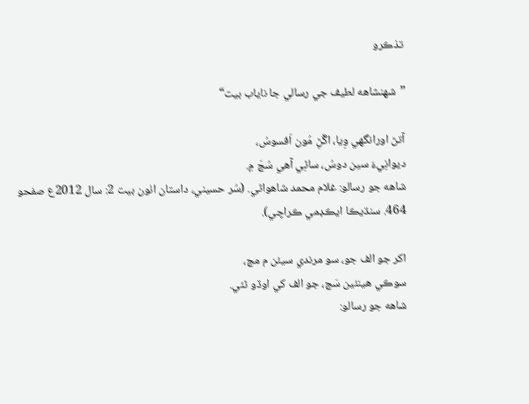تذڪرو

”شهنشاهه لطيف جي رسالي جا ناياب بيت“

آتڻ اورانگهي وِيا، اڱَڻِ مُون اَفسوسُ،
ديوانِيءَ سين دوسُ، ساٿِي آهي سُڃَ ۾.
شاهه جو رسالو: غلام محمد شاهواڻي. (سُر حسيني، داستان اٺون بيت 2: سال 2012ع صفحو 464. سنڌيڪا ايڪڊمي ڪراچي).

اکر جو الف جو، سو مرندي سيئن م مڃ،
سوڪي هينئين سَڃ، جو الف کي اوڏو ٿئي.
شاهه جو رسالو: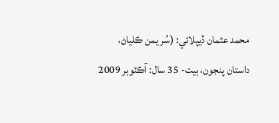محمد عثمان ڏيپلائي: (سُر يمن ڪلياڻ، داستان پنجون، بيت- 35 سال: آڪٽوبر 2009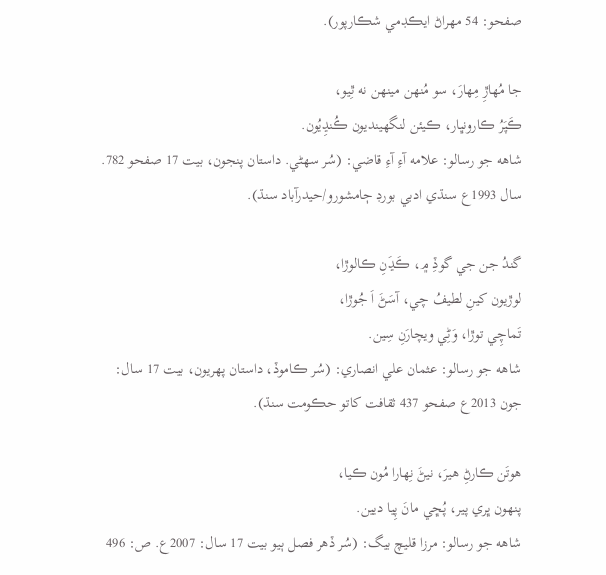صفحو: 54 مهراڻ ايڪڊمي شڪارپور).

جا مُهاڙِ مِهارَ، سو مُنهن مينهن نه ٿِيو،
ڪَپَرُ ڪارونڀار، ڪيئن لنگهينديون ڪُنڍِيُون.
شاهه جو رسالو: علامه آءِ آءِ قاضي: (سُر سهڻي. داستان پنجون، بيت 17 صفحو 782. سال 1993ع سنڌي ادبي بورڊ ڄامشورو/حيدرآباد سنڌ).

گندُ جن جي گوڏِ ۾، ڪَڍَنِ ڪالوڙا،
لوڙيون کينِ لطيفُ چي، آسَڻَ اَ جُوڙا،
تَماچِي توڙا، وَڻِي ويچارَنِ سِين.
شاهه جو رسالو: عثمان علي انصاري: (سُر ڪاموڏ، داستان پهريون، بيت 17 سال: جون 2013ع صفحو 437 ثقافت کاتو حڪومت سنڌ).

هوتَن ڪارڻِ هيرَ، نيڻَ نِهارا مُون ڪيا،
پنهون ڀري پير، پُڇي مانَ پِيا ديين.
شاهه جو رسالو: مرزا قليچ بيگ: (سُر ڏهر فصل ٻيو بيت 17 سال: 2007ع. ص: 496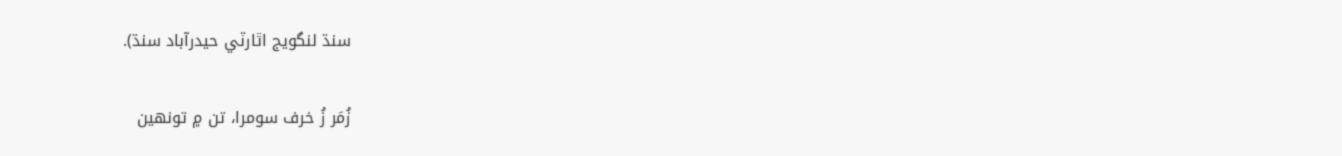سنڌ لنگويج اٿارٽي حيدرآباد سنڌ).

زُمَر زُ خرف سومرا، تن ۾ تونهين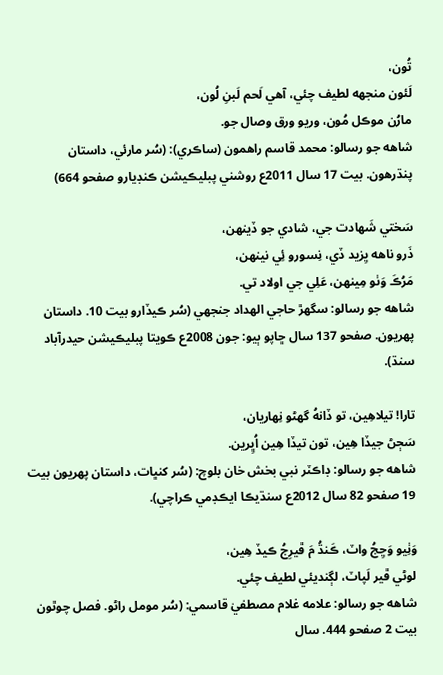تُون،
لَئون منجهه لطيف چئي، آهي لَحم لَبنِ لُون،
مارُن موڪل مُون، وريو ورق وصال جو.
شاهه جو رسالو: محمد قاسم راهمون (ساڪري): (سُر مارئي، داستان پنڌرهون. بيت 17 سال 2011ع روشني پبليڪيشن ڪنڊيارو صفحو 664)

سَختي شَهادت جي، شادي جو ڏينهن،
ذَرو ناهه يِزيد ڏي، نِسورو ئِي نينهن،
مَرُڪَ وَٺو مِينهن، عَلِي جي اولاد تي.
شاهه جو رسالو: سگهڙ حاجي الهداد جنجهي (سُر ڪيڏارو بيت 10. داستان پهريون. صفحو 137 سال ڇاپو ٻيو: جون 2008ع ڪويتا پبليڪيشن حيدرآباد سنڌ).

تارا! تيلاهِين، تو ڏانهُ گهڻو نِهاريان،
سَڄڻ جيڏا هِين، تون تيڏا هِين اُڀِرين.
شاهه جو رسالو: ڊاڪٽر نبي بخش خان بلوچ: (سُر کنڀات، داستان پهريون بيت 19 صفحو 82 سال 2012ع سنڌيڪا ايڪڊمي ڪراچي).

وَٺِيو وَڃِجُ واٽ، ڪَنڌُ مَ ڦيرِجُ ڪيڏ هِين،
لوڻي ڦير لَپاٽ، لڳنديئي لطيف چئي.
شاهه جو رسالو: علامه غلام مصطفيٰ قاسمي: (سُر مومل راڻو. فصل چوٿون بيت 2 صفحو 444. سال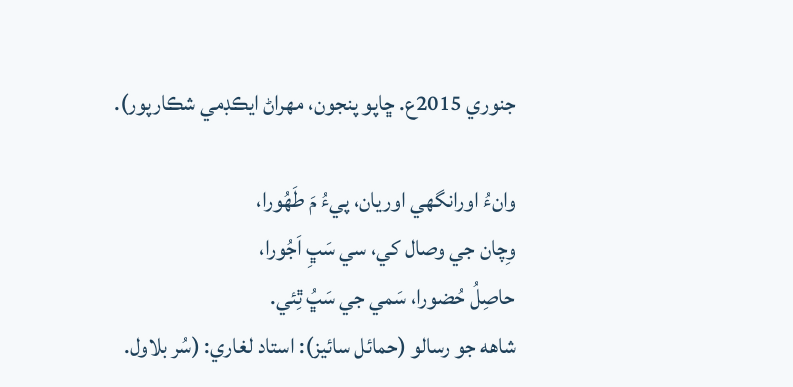جنوري 2015ع. ڇاپو پنجون، مهراڻ ايڪڊمي شڪارپور).

وانءُ اورانگهي اوريان، پيءُ مَ طَهُورا،
وِچان جي وصال کي، سي سَڀِ اَجُورا،
حاصِلُ حُضورا، سَمي جي سَڀُ ٿِئي.
شاهه جو رسالو (حمائل سائيز): استاد لغاري: (سُر بلاول.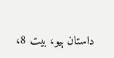داستان ٻيو، بيت 8،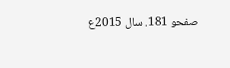صفحو 181. سال 2015ع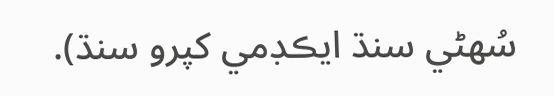سُهڻي سنڌ ايڪڊمي کپرو سنڌ).